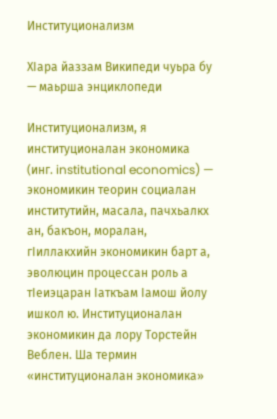Институционализм

ХӀара йаззам Википеди чуьра бу — маьрша энциклопеди

Институционализм, я институционалан экономика (инг. institutional economics) — экономикин теорин социалан институтийн, масала, пачхьалкх ан, бакъон, моралан, гIиллакхийн экономикин барт а, эволюцин процессан роль а тӀеиэцаран Ӏаткъам Ӏамош йолу ишкол ю. Институционалан экономикин да лору Торстейн Веблен. Ша термин «институционалан экономика»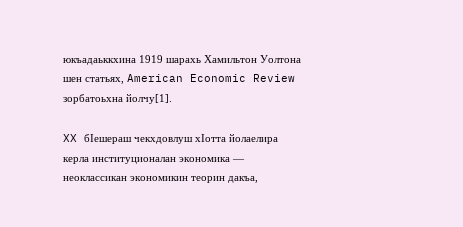юкъадаьккхина 1919 шарахь Хамильтон Уолтона шен статьях, American Economic Review зорбатоьхна йолчу[1].

XX бӀешераш чекхдовлуш хӀотта йолаелира керла институционалан экономика — неоклассикан экономикин теорин дакъа,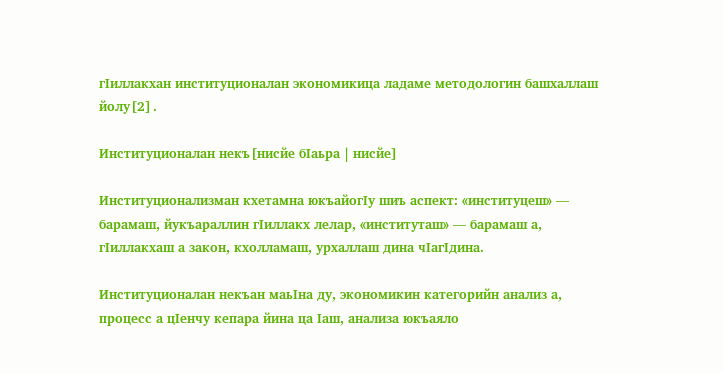гӀиллакхан институционалан экономикица ладаме методологин башхаллаш йолу[2].

Институционалан некъ[нисйе бӀаьра | нисйе]

Институционализман кхетамна юкъайогӀу шиъ аспект: «институцеш» — барамаш, йукъараллин гӀиллакх лелар, «институташ» — барамаш а, гӀиллакхаш а закон, кхолламаш, урхаллаш дина чӀагӀдина.

Институционалан некъан маьӀна ду, экономикин категорийн анализ а, процесс а цӀенчу кепара йина ца Ӏаш, анализа юкъаяло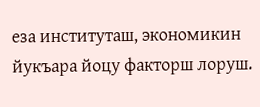еза институташ, экономикин йукъара йоцу факторш лоруш.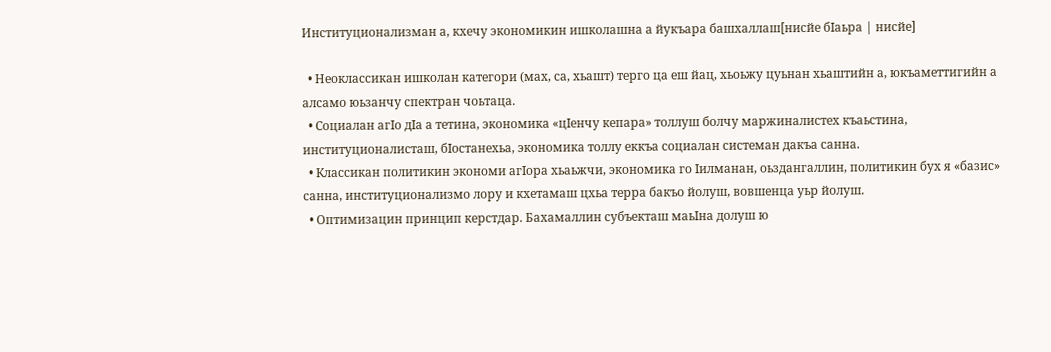Институционализман а, кхечу экономикин ишколашна а йукъара башхаллаш[нисйе бӀаьра | нисйе]

  • Неоклассикан ишколан категори (мах, са, хьашт) терго ца еш йац, хьоьжу цуьнан хьаштийн а, юкъаметтигийн а алсамо юьзанчу спектран чоьтаца.
  • Социалан агӀо дӀа а тетина, экономика «цӀенчу кепара» толлуш болчу маржиналистех къаьстина, институционалисташ, бӀостанехьа, экономика толлу еккъа социалан системан дакъа санна.
  • Классикан политикин экономи агӀора хьаьжчи, экономика го Ӏилманан, оьздангаллин, политикин бух я «базис» санна, институционализмо лору и кхетамаш цхьа терра бакъо йолуш, вовшенца уьр йолуш.
  • Оптимизацин принцип керстдар. Бахамаллин субъекташ маьӀна долуш ю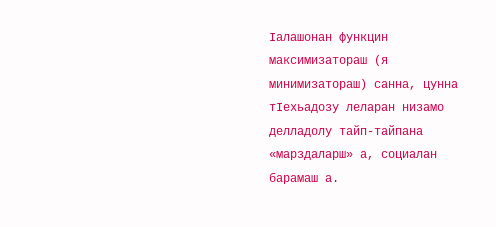Ӏалашонан функцин максимизатораш (я минимизатораш) санна, цунна тӀехьадозу леларан низамо делладолу тайп-тайпана «марздаларш» а, социалан барамаш а.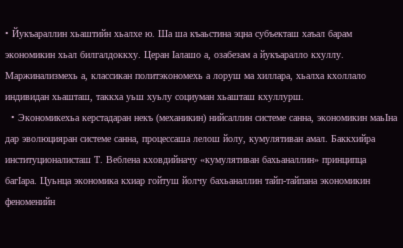• Йукъараллин хьаштийн хьалхе ю. Ша ша къаьстина эцна субъекташ хаъал барам экономикин хьал билгалдоккху. Церан Ӏалашо а, озабезам а йукъаралло кхуллу. Маржинализмехь а, классикан политэкономехь а лоруш ма хиллара, хьалха кхоллало индивидан хьашташ, таккха уьш хуьлу социуман хьашташ кхуллурш.
  • Экономикехьа керстадаран некъ (механикин) нийсаллин системе санна, экономикин маьӀна дар эволюцияран системе санна, процессаша лелош йолу, кумулятиван амал. Баккхийра институционалисташ Т. Веблена кховдийначу «кумулятиван бахьаналлин» принципца багӀара. Цуьнца экономика кхиар гойтуш йолчу бахьаналлин тайп-тайпана экономикин феноменийн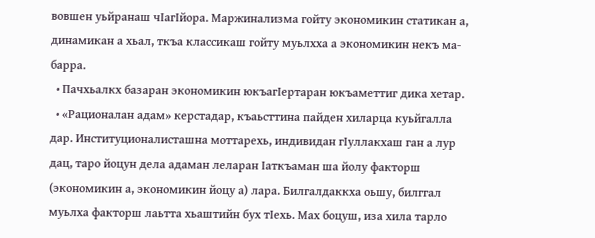вовшен уьйранаш чӀагӀйора. Маржинализма гойту экономикин статикан а, динамикан а хьал, ткъа классикаш гойту муьлхха а экономикин некъ ма-барра.
  • Пачхьалкх базаран экономикин юкъагӀертаран юкъаметтиг дика хетар.
  • «Рационалан адам» керстадар, къаьсттина пайден хиларца куьйгалла дар. Институционалисташна моттарехь, индивидан гӀуллакхаш ган а лур дац, таро йоцун дела адаман леларан Ӏаткъаман ша йолу факторш (экономикин а, экономикин йоцу а) лара. Билгалдаккха оьшу, билггал муьлха факторш лаьтта хьаштийн бух тӀехь. Мах боцуш, иза хила тарло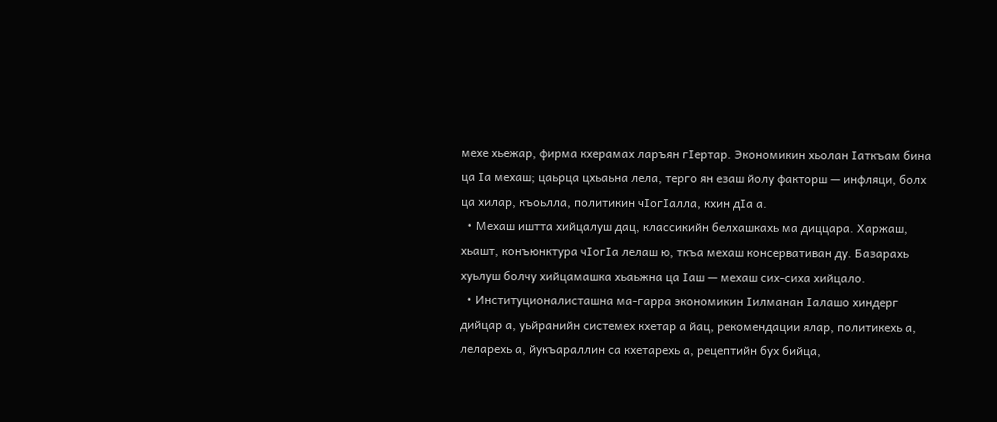мехе хьежар, фирма кхерамах ларъян гӀертар. Экономикин хьолан Ӏаткъам бина ца Ӏа мехаш; цаьрца цхьаьна лела, терго ян езаш йолу факторш — инфляци, болх ца хилар, къоьлла, политикин чӀогӀалла, кхин дӀа а.
  • Мехаш иштта хийцалуш дац, классикийн белхашкахь ма диццара. Харжаш, хьашт, конъюнктура чӀогӀа лелаш ю, ткъа мехаш консервативан ду. Базарахь хуьлуш болчу хийцамашка хьаьжна ца Ӏаш — мехаш сих-сиха хийцало.
  • Институционалисташна ма-гарра экономикин Ӏилманан Ӏалашо хиндерг дийцар а, уьйранийн системех кхетар а йац, рекомендации ялар, политикехь а, леларехь а, йукъараллин са кхетарехь а, рецептийн бух бийца,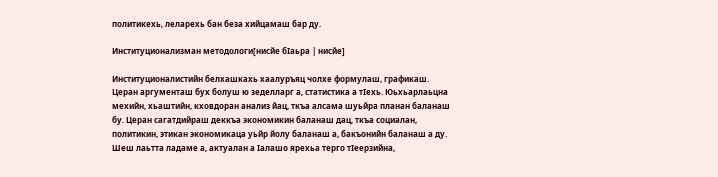политикехь, леларехь бан беза хийцамаш бар ду.

Институционализман методологи[нисйе бӀаьра | нисйе]

Институционалистийн белхашкахь хаалуръяц чолхе формулаш, графикаш. Церан аргументаш бух болуш ю зеделларг а, статистика а тӀехь. Юьхьарлаьцна мехийн, хьаштийн, кховдоран анализ йац, ткъа алсама шуьйра планан баланаш бу. Церан сагатдийраш деккъа экономикин баланаш дац, ткъа социалан, политикин, этикан экономикаца уьйр йолу баланаш а, бакъонийн баланаш а ду. Шеш лаьтта ладаме а, актуалан а Ӏалашо ярехьа терго тӀеерзийна,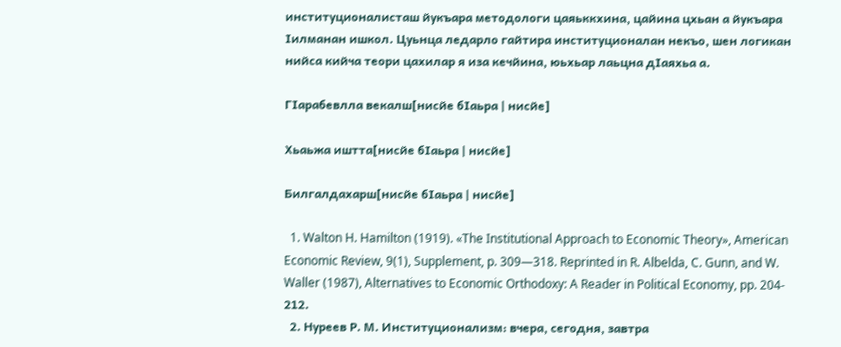институционалисташ йукъара методологи цаяьккхина, цайина цхьан а йукъара Ӏилманан ишкол. Цуьнца ледарло гайтира институционалан некъо, шен логикан нийса кийча теори цахилар я иза кечйина, юьхьар лаьцна дӀаяхьа а.

ГӀарабевлла векалш[нисйе бӀаьра | нисйе]

Хьаьжа иштта[нисйе бӀаьра | нисйе]

Билгалдахарш[нисйе бӀаьра | нисйе]

  1. Walton H. Hamilton (1919). «The Institutional Approach to Economic Theory», American Economic Review, 9(1), Supplement, p. 309—318. Reprinted in R. Albelda, C. Gunn, and W. Waller (1987), Alternatives to Economic Orthodoxy: A Reader in Political Economy, pp. 204- 212.
  2. Нуреев Р. М. Институционализм: вчера, сегодня, завтра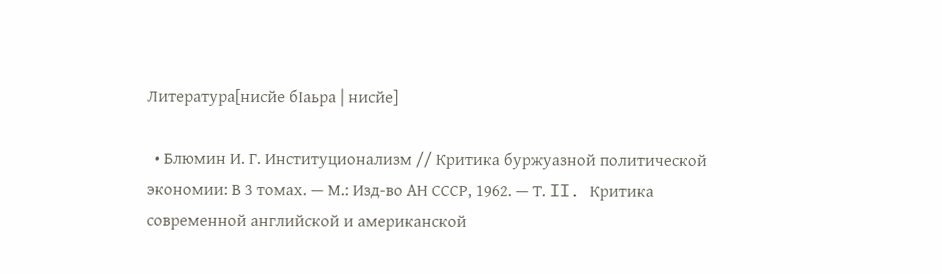Литература[нисйе бӀаьра | нисйе]

  • Блюмин И. Г. Институционализм // Критика буржуазной политической экономии: В 3 томах. — М.: Изд-во АН СССР, 1962. — Т. II. Критика современной английской и американской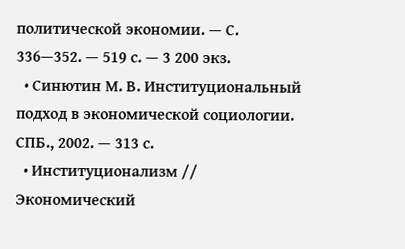политической экономии. — С. 336—352. — 519 с. — 3 200 экз.
  • Синютин М. В. Институциональный подход в экономической социологии. СПБ., 2002. — 313 с.
  • Институционализм // Экономический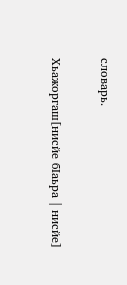словарь.

Хьажоргаш[нисйе бӀаьра | нисйе]